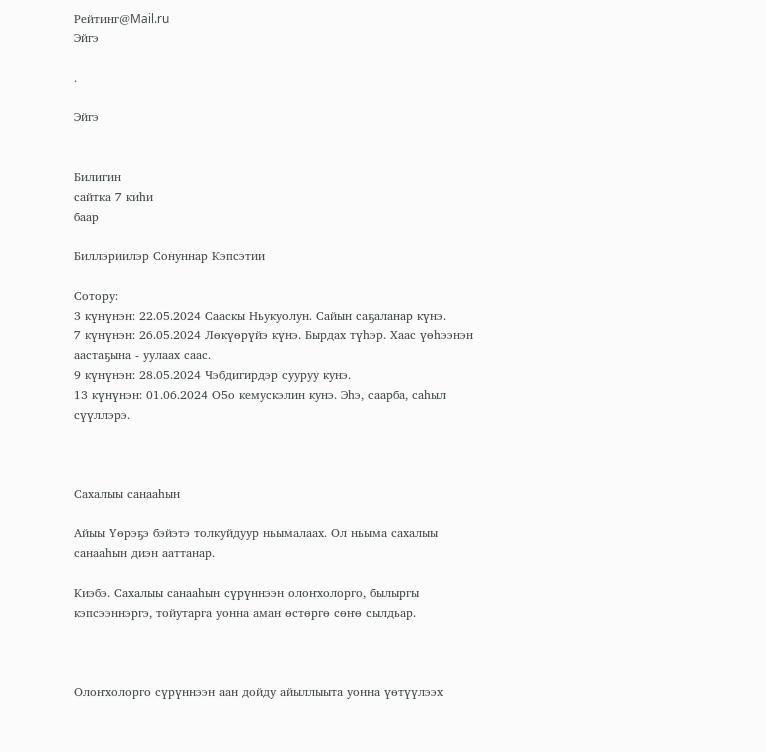Рейтинг@Mail.ru
Эйгэ

.

Эйгэ


Билигин
сайтка 7 киһи
баар

Биллэриилэр Сонуннар Кэпсэтии

Сотору:
3 күнүнэн: 22.05.2024 Сааскы Ньукуолун. Сайын саҕаланар күнэ.
7 күнүнэн: 26.05.2024 Лөкүөрүйэ күнэ. Бырдах түһэр. Хаас үөһээнэн аастаҕына - уулаах саас.
9 күнүнэн: 28.05.2024 Чэбдигирдэр сууруу кунэ.
13 күнүнэн: 01.06.2024 О5о кемускэлин кунэ. Эһэ, саарба, саһыл сүүллэрэ.



Сахалыы санааһын

Айыы Үөрэҕэ бэйэтэ толкуйдуур ньымалаах. Ол ньыма сахалыы санааһын диэн ааттанар.

Киэбэ. Сахалыы санааһын сүрүннээн олоҥхолорго, былыргы кэпсээннэргэ, тойутарга уонна аман өстөргө сөҥө сылдьар.



Олоҥхолорго сүрүннээн аан дойду айыллыыта уонна үөтүүлээх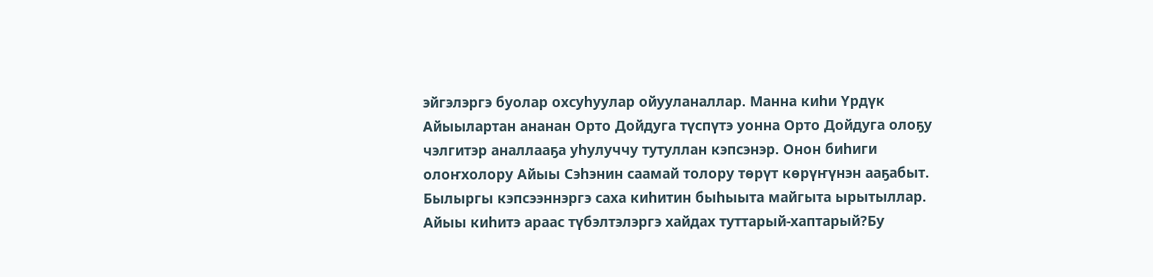эйгэлэргэ буолар охсуһуулар ойууланаллар. Манна киһи Үрдүк Айыылартан ананан Орто Дойдуга түспүтэ уонна Орто Дойдуга олоҕу чэлгитэр аналлааҕа уһулуччу тутуллан кэпсэнэр. Онон биһиги олоҥхолору Айыы Сэһэнин саамай толору төрүт көрүҥүнэн ааҕабыт.
Былыргы кэпсээннэргэ саха киһитин быһыыта майгыта ырытыллар. Айыы киһитэ араас түбэлтэлэргэ хайдах туттарый-хаптарый?Бу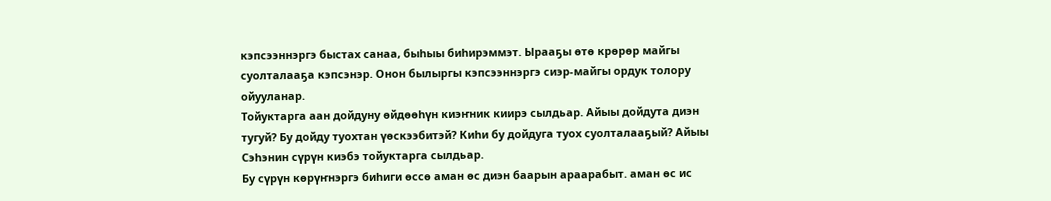кэпсээннэргэ быстах санаа, быһыы биһирэммэт. Ырааҕы өтө крөрөр майгы суолталааҕа кэпсэнэр. Онон былыргы кэпсээннэргэ сиэр-майгы ордук толору ойууланар.
Тойуктарга аан дойдуну өйдөөһүн киэҥник киирэ сылдьар. Айыы дойдута диэн тугуй? Бу дойду туохтан үөскээбитэй? Киһи бу дойдуга туох суолталааҕый? Айыы Сэһэнин сүрүн киэбэ тойуктарга сылдьар.
Бу сүрүн көрүҥнэргэ биһиги өссө аман өс диэн баарын араарабыт. аман өс ис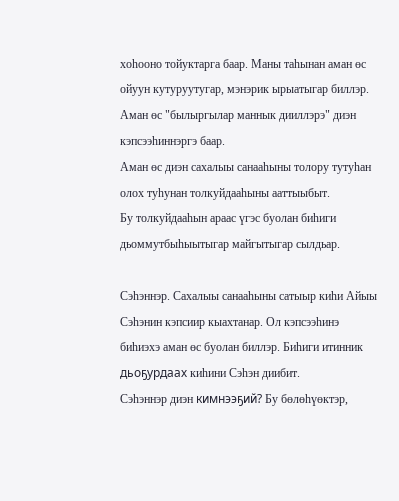хоһооно тойуктарга баар. Маны таһынан аман өс ойуун кутуруутугар, мэнэрик ырыатыгар биллэр. Аман өс "былыргылар маннык дииллэрэ" диэн кэпсээһиннэргэ баар.
Аман өс диэн сахалыы санааһыны толору тутуһан олох туһунан толкуйдааһыны ааттыыбыт.
Бу толкуйдааһын араас үгэс буолан биһиги дьоммутбыһыытыгар майгытыгар сылдьар.

Сэһэннэр. Сахалыы санааһыны сатыыр киһи Айыы Сэһэнин кэпсиир кыахтанар. Ол кэпсээһинэ биһиэхэ аман өс буолан биллэр. Биһиги итинник дьоҕурдаах киһини Сэһэн диибит.
Сэһэннэр диэн кимнээҕий? Бу бөлөһүөктэр,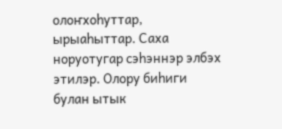олоҥхоһуттар, ырыаһыттар. Саха норуотугар сэһэннэр элбэх этилэр. Олору биһиги булан ытык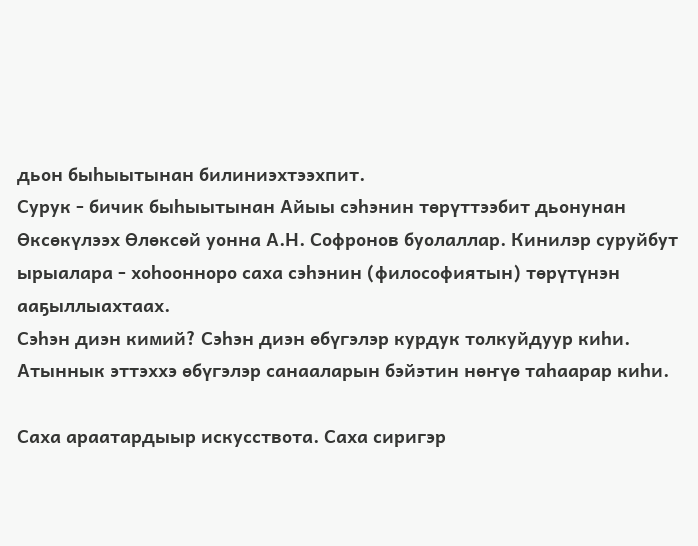дьон быһыытынан билиниэхтээхпит.
Сурук - бичик быһыытынан Айыы сэһэнин төрүттээбит дьонунан  Өксөкүлээх Өлөксөй уонна А.Н. Софронов буолаллар. Кинилэр суруйбут ырыалара - хоһоонноро саха сэһэнин (философиятын) төрүтүнэн ааҕыллыахтаах.
Сэһэн диэн кимий? Сэһэн диэн өбүгэлэр курдук толкуйдуур киһи. Атыннык эттэххэ өбүгэлэр санааларын бэйэтин нөҥүө таһаарар киһи.

Саха араатардыыр искусствота. Саха сиригэр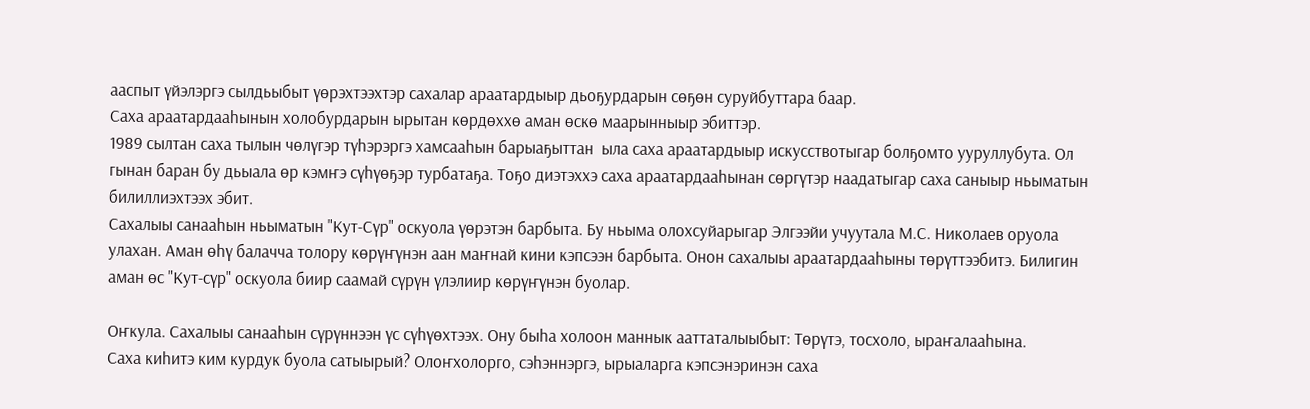ааспыт үйэлэргэ сылдьыбыт үөрэхтээхтэр сахалар араатардыыр дьоҕурдарын сөҕөн суруйбуттара баар.
Саха араатардааһынын холобурдарын ырытан көрдөххө аман өскө маарынныыр эбиттэр.
1989 сылтан саха тылын чөлүгэр түһэрэргэ хамсааһын барыаҕыттан  ыла саха араатардыыр искусствотыгар болҕомто ууруллубута. Ол гынан баран бу дьыала өр кэмҥэ сүһүөҕэр турбатаҕа. Тоҕо диэтэххэ саха араатардааһынан сөргүтэр наадатыгар саха саныыр ньыматын билиллиэхтээх эбит.
Сахалыы санааһын ньыматын "Кут-Сүр" оскуола үөрэтэн барбыта. Бу ньыма олохсуйарыгар Элгээйи учуутала М.С. Николаев оруола улахан. Аман өһү балачча толору көрүҥүнэн аан маҥнай кини кэпсээн барбыта. Онон сахалыы араатардааһыны төрүттээбитэ. Билигин аман өс "Кут-сүр" оскуола биир саамай сүрүн үлэлиир көрүҥүнэн буолар.

Оҥкула. Сахалыы санааһын сүрүннээн үс сүһүөхтээх. Ону быһа холоон маннык ааттаталыыбыт: Төрүтэ, тосхоло, ыраҥалааһына.
Саха киһитэ ким курдук буола сатыырый? Олоҥхолорго, сэһэннэргэ, ырыаларга кэпсэнэринэн саха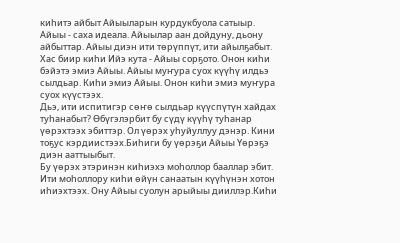киһитэ айбыт Айыыларын курдукбуола сатыыр. Айыы - саха идеала. Айыылар аан дойдуну, дьону айбыттар. Айыы диэн ити төрүппүт, ити айылҕабыт.
Хас биир киһи Ийэ кута - Айыы сорҕото. Онон киһи бэйэтэ эмиэ Айыы. Айыы муҥура суох күүһү илдьэ сылдьар. Киһи эмиэ Айыы. Онон киһи эмиэ муҥура суох күүстээх.
Дьэ, ити испитигэр сөҥө сылдьар күүспүтүн хайдах туһанабыт? Өбүгэлэрбит бу сүдү күүһү туһанар үөрэхтээх эбиттэр. Ол үөрэх уһуйуллуу дэнэр. Кини тоҕус кэрдиистээх.Биһиги бу үөрэҕи Айыы Үөрэҕэ диэн ааттыыбыт.
Бу үөрэх этэринэн киһиэхэ моһоллор бааллар эбит. Ити моһоллору киһи өйүн санаатын күүһүнэн хотон иһиэхтээх. Ону Айыы суолун арыйыы дииллэр.Киһи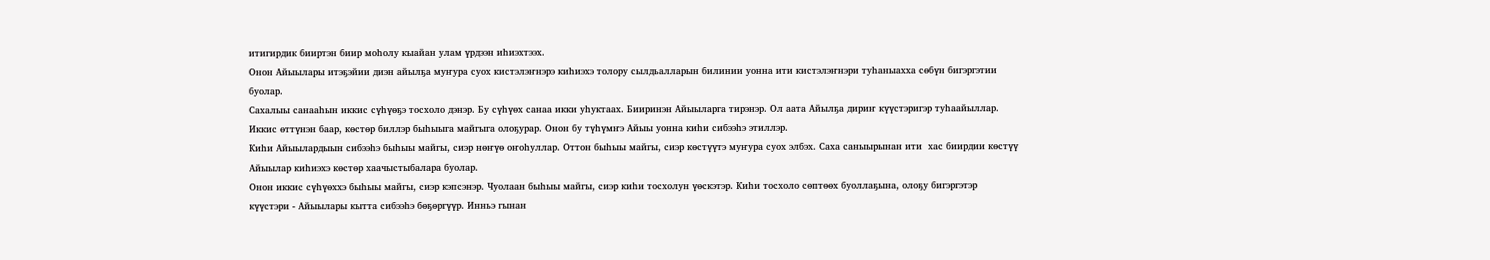итигирдик бииртэн биир моһолу кыайан улам үрдээн иһиэхтээх.
Онон Айыылары итэҕэйии диэн айылҕа муҥура суох кистэлэҥнэрэ киһиэхэ толору сылдьалларын билинии уонна ити кистэлэҥнэри туһаныахха сөбүн бигэргэтии буолар.
Сахалыы санааһын иккис сүһүөҕэ тосхоло дэнэр. Бу сүһүөх санаа икки уһуктаах. Бииринэн Айыыларга тирэнэр. Ол аата Айылҕа дириҥ күүстэригэр туһаайыллар. Иккис өттүнэн баар, көстөр биллэр быһыыга майгыга олоҕурар. Онон бу түһүмҥэ Айыы уонна киһи сибээһэ этиллэр.
Киһи Айыылардыын сибээһэ быһыы майгы, сиэр нөҥүө оҥоһуллар. Оттон быһыы майгы, сиэр көстүүтэ муҥура суох элбэх. Саха саныырынан ити  хас биирдии көстүү Айыылар киһиэхэ көстөр хаачыстыбалара буолар.
Онон иккис сүһүөххэ быһыы майгы, сиэр кэпсэнэр. Чуолаан быһыы майгы, сиэр киһи тосхолун үөскэтэр. Киһи тосхоло сөптөөх буоллаҕына, олоҕу бигэргэтэр күүстэри - Айыылары кытта сибээһэ бөҕөргүүр. Инньэ гынан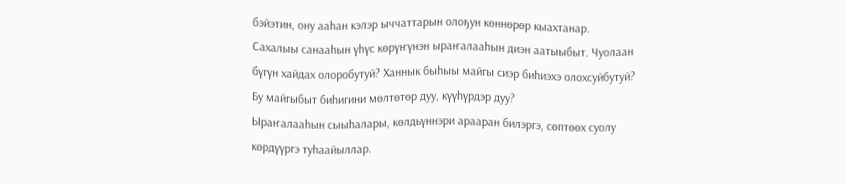бэйэтин, ону ааһан кэлэр ыччаттарын олоҕун көннөрөр кыахтанар.
Сахалыы санааһын үһүс көрүҥүнэн ыраҥалааһын диэн аатыыбыт. Чуолаан бүгүн хайдах олоробутуй? Ханнык быһыы майгы сиэр биһиэхэ олохсуйбутуй? Бу майгыбыт биһигини мөлтөтөр дуу, күүһүрдэр дуу?
Ыраҥалааһын сыыһалары, көлдьүннэри арааран билэргэ, сөптөөх суолу көрдүүргэ туһаайыллар.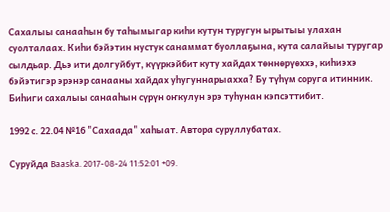Сахалыы санааһын бу таһымыгар киһи кутун туругун ырытыы улахан суолталаах. Киһи бэйэтин нустук санаммат буоллаҕына, кута салайыы туругар сылдьар. Дьэ ити долгуйбут, күүркэйбит куту хайдах төннөрүөххэ, киһиэхэ бэйэтигэр эрэнэр санааны хайдах уһугуннарыахха? Бу түһүм соруга итинник.
Биһиги сахалыы санааһын сүрүн оҥкулун эрэ туһунан кэпсэттибит.

1992 с. 22.04 №16 "Сахаада" хаһыат. Автора суруллубатах.

Суруйда Baaska. 2017-08-24 11:52:01 +09.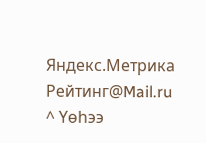Яндекс.Метрика Рейтинг@Mail.ru
^ Үөһээ